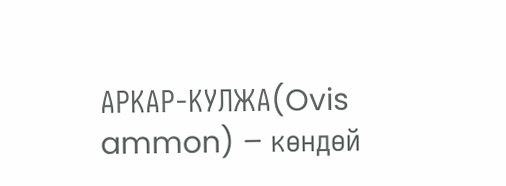АРКАР-КУЛЖА(Ovis ammon) – көндөй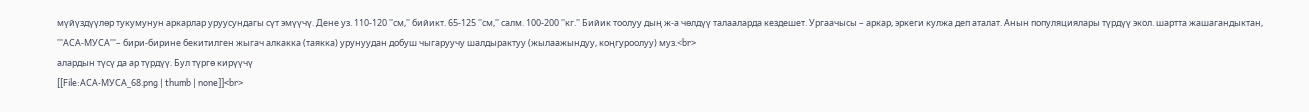мүйүздүүлөр тукумунун аркарлар уруусундагы сүт эмүүчү. Дене уз. 110-120 ''см,'' бийикт. 65-125 ''см,'' салм. 100-200 ''кг.'' Бийик тоолуу дың ж-а чөлдүү талааларда кездешет. Ургаачысы – аркар, эркеги кулжа деп аталат. Анын популяциялары түрдүү экол. шартта жашагандыктан,
'''АСА-МУСА'''– бири-бирине бекитилген жыгач алкакка (таякка) урунуудан добуш чыгаруучу шалдырактуу (жылаажындуу, коңгуроолуу) муз.<br>
алардын түсү да ар түрдүү. Бул түргө кирүүчү
[[File:АСА-МУСА_68.png | thumb | none]]<br>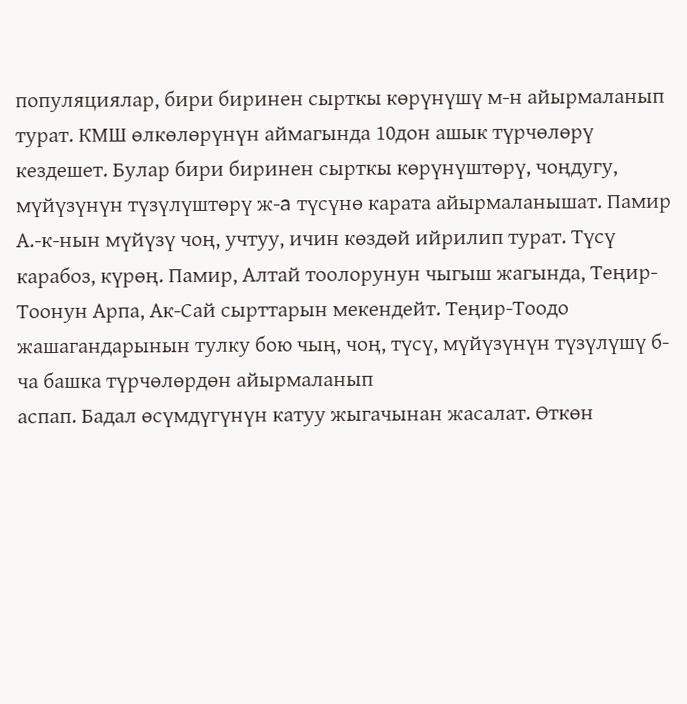популяциялар, бири биринен сырткы көрүнүшү м-н айырмаланып турат. КМШ өлкөлөрүнүн аймагында 10дон ашык түрчөлөрү кездешет. Булар бири биринен сырткы көрүнүштөрү, чоңдугу, мүйүзүнүн түзүлүштөрү ж-a түсүнө карата айырмаланышат. Памир А.-к-нын мүйүзү чоң, учтуу, ичин көздөй ийрилип турат. Түсү карабоз, күрөң. Памир, Алтай тоолорунун чыгыш жагында, Теңир-Тоонун Арпа, Ак-Сай сырттарын мекендейт. Теңир-Тоодо жашагандарынын тулку бою чың, чоң, түсү, мүйүзүнүн түзүлүшү б-ча башка түрчөлөрдөн айырмаланып
аспап. Бадал өсүмдүгүнүн катуу жыгачынан жасалат. Өткөн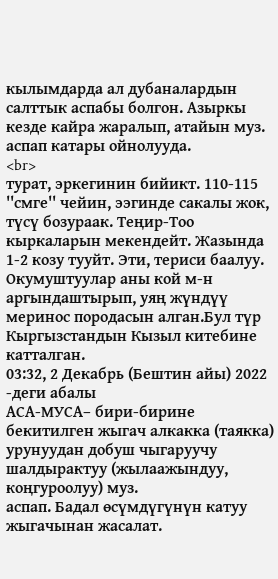кылымдарда ал дубаналардын салттык аспабы болгон. Азыркы кезде кайра жаралып, атайын муз. аспап катары ойнолууда.
<br>
турат, эркегинин бийикт. 110-115 ''смге'' чейин, ээгинде сакалы жок, түсү бозураак. Теңир-Тоо кыркаларын мекендейт. Жазында 1-2 козу тууйт. Эти, териси баалуу. Окумуштуулар аны кой м-н аргындаштырып, уяң жүндүү меринос породасын алган.Бул түр Кыргызстандын Кызыл китебине катталган.
03:32, 2 Декабрь (Бештин айы) 2022 -деги абалы
АСА-МУСА– бири-бирине бекитилген жыгач алкакка (таякка) урунуудан добуш чыгаруучу шалдырактуу (жылаажындуу, коңгуроолуу) муз.
аспап. Бадал өсүмдүгүнүн катуу жыгачынан жасалат.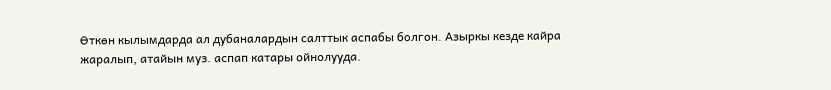Өткөн кылымдарда ал дубаналардын салттык аспабы болгон. Азыркы кезде кайра жаралып, атайын муз. аспап катары ойнолууда.